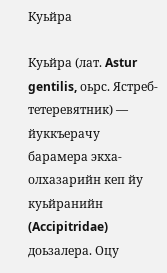Куьйра

Куьйра (лат. Astur gentilis, оьрс. Ястреб-тетеревятник) — йуккъерачу барамера экха-олхазарийн кеп йу куьйранийн (Accipitridae) доьзалера. Оцу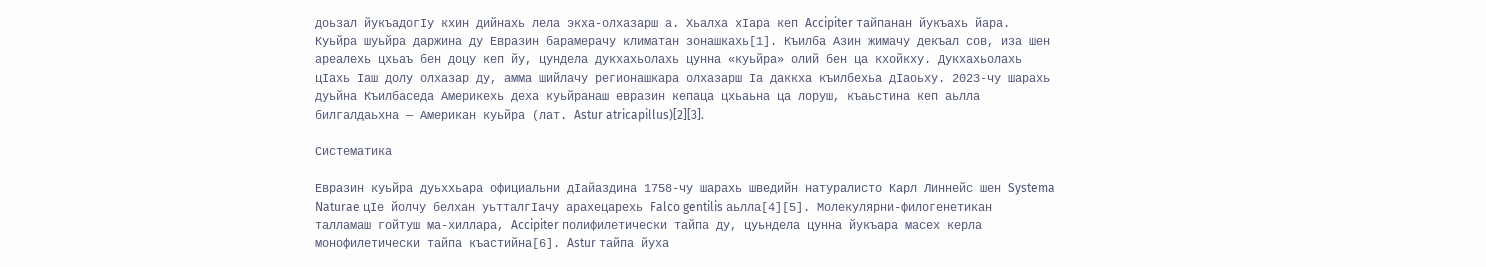доьзал йукъадогӀу кхин дийнахь лела экха-олхазарш а. Хьалха хӀара кеп Accipiter тайпанан йукъахь йара. Куьйра шуьйра даржина ду Евразин барамерачу климатан зонашкахь[1]. Къилба Азин жимачу декъал сов, иза шен ареалехь цхьаъ бен доцу кеп йу, цундела дукхахьолахь цунна «куьйра» олий бен ца кхойкху. Дукхахьолахь цӀахь Ӏаш долу олхазар ду, амма шийлачу регионашкара олхазарш Ӏа даккха къилбехьа дӀаоьху. 2023-чу шарахь дуьйна Къилбаседа Америкехь деха куьйранаш евразин кепаца цхьаьна ца лоруш, къаьстина кеп аьлла билгалдаьхна — Американ куьйра (лат. Astur atricapillus)[2][3].

Систематика

Евразин куьйра дуьххьара официальни дӀайаздина 1758-чу шарахь шведийн натуралисто Карл Линнейс шен Systema Naturae цӀе йолчу белхан уьтталгӀачу арахецарехь Falco gentilis аьлла[4][5]. Молекулярни-филогенетикан талламаш гойтуш ма-хиллара, Accipiter полифилетически тайпа ду, цуьндела цунна йукъара масех керла монофилетически тайпа къастийна[6]. Astur тайпа йуха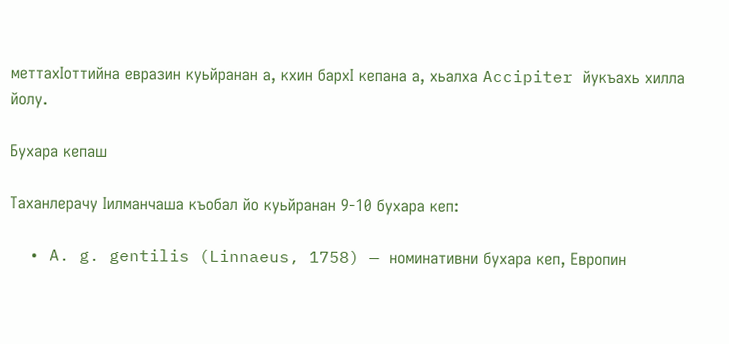меттахӀоттийна евразин куьйранан а, кхин бархӀ кепана а, хьалха Accipiter йукъахь хилла йолу.

Бухара кепаш

Таханлерачу Ӏилманчаша къобал йо куьйранан 9-10 бухара кеп:

  • A. g. gentilis (Linnaeus, 1758) — номинативни бухара кеп, Европин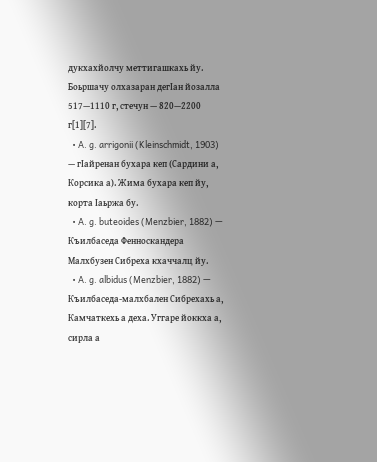дукхахйолчу меттигашкахь йу. Боьршачу олхазаран дегӀан йозалла 517—1110 г, стечун — 820—2200 г[1][7].
  • A. g. arrigonii (Kleinschmidt, 1903) — гӀайренан бухара кеп (Сардини а, Корсика а). Жима бухара кеп йу, корта Ӏаьржа бу.
  • A. g. buteoides (Menzbier, 1882) — Къилбаседа Фенноскандера Малхбузен Сибреха кхаччалц йу.
  • A. g. albidus (Menzbier, 1882) — Къилбаседа-малхбален Сибрехахь а, Камчаткехь а деха. Уггаре йоккха а, сирла а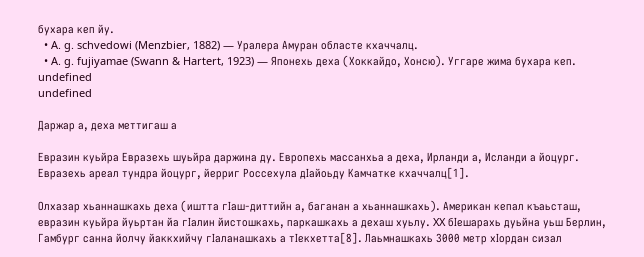бухара кеп йу.
  • A. g. schvedowi (Menzbier, 1882) — Уралера Амуран областе кхаччалц.
  • A. g. fujiyamae (Swann & Hartert, 1923) — Японехь деха (Хоккайдо, Хонсю). Уггаре жима бухара кеп.
undefined
undefined

Даржар а, деха меттигаш а

Евразин куьйра Евразехь шуьйра даржина ду. Европехь массанхьа а деха, Ирланди а, Исланди а йоцург. Евразехь ареал тундра йоцург, йерриг Россехула дӀайоьду Камчатке кхаччалц[1].

Олхазар хьаннашкахь деха (иштта гӀаш-диттийн а, баганан а хьаннашкахь). Американ кепал къаьсташ, евразин куьйра йуьртан йа гӀалин йистошкахь, паркашкахь а дехаш хуьлу. XX бӀешарахь дуьйна уьш Берлин, Гамбург санна йолчу йаккхийчу гӀаланашкахь а тӀекхетта[8]. Лаьмнашкахь 3000 метр хӀордан сизал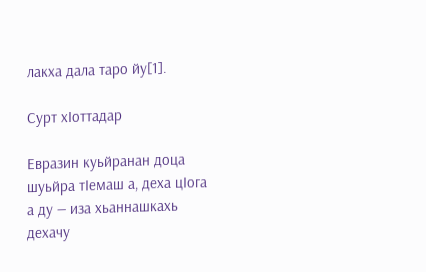лакха дала таро йу[1].

Сурт хӀоттадар

Евразин куьйранан доца шуьйра тӀемаш а, деха цӀога а ду — иза хьаннашкахь дехачу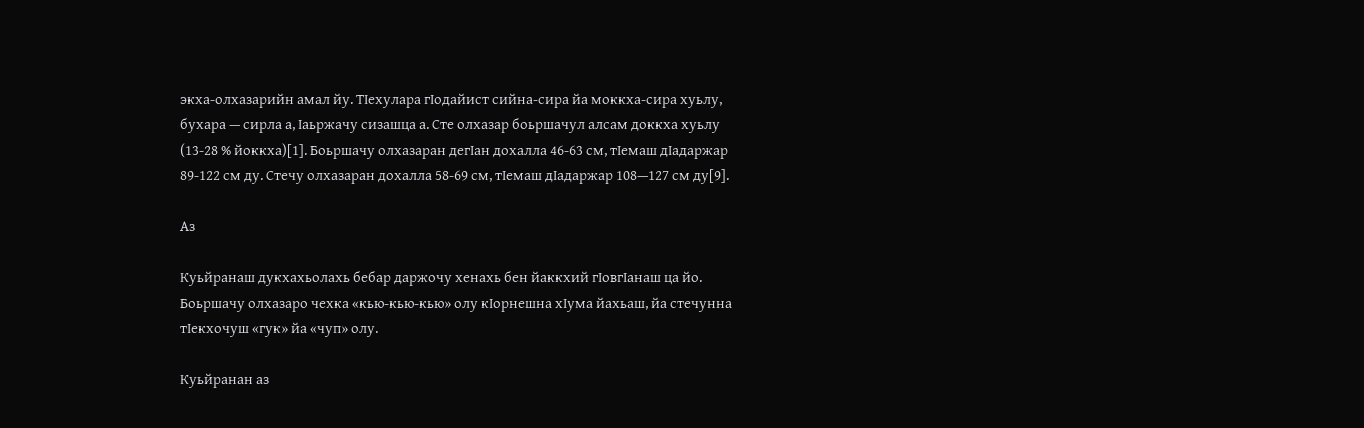экха-олхазарийн амал йу. ТӀехулара гӀодайист сийна-сира йа моккха-сира хуьлу, бухара — сирла а, Ӏаьржачу сизашца а. Сте олхазар боьршачул алсам доккха хуьлу (13-28 % йоккха)[1]. Боьршачу олхазаран дегӀан дохалла 46-63 см, тӀемаш дӀадаржар 89-122 см ду. Стечу олхазаран дохалла 58-69 см, тӀемаш дӀадаржар 108—127 см ду[9].

Аз

Куьйранаш дукхахьолахь бебар даржочу хенахь бен йаккхий гӀовгӀанаш ца йо. Боьршачу олхазаро чехка «кью-кью-кью» олу кӀорнешна хӀума йахьаш, йа стечунна тӀекхочуш «гук» йа «чуп» олу.

Куьйранан аз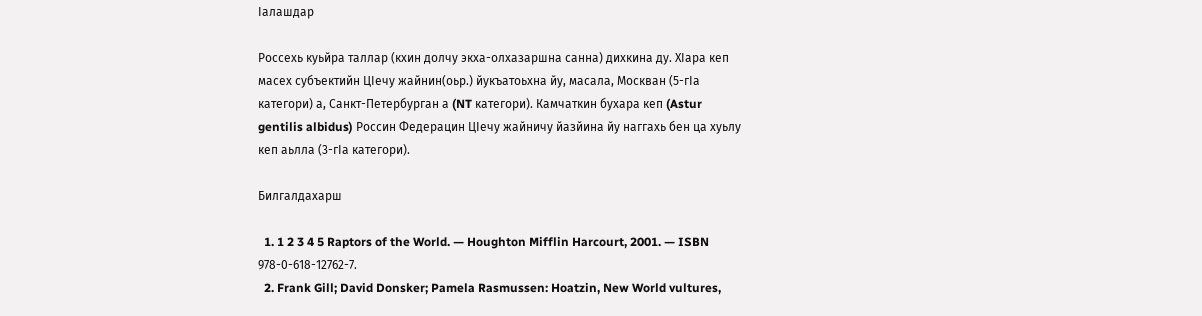Ӏалашдар

Россехь куьйра таллар (кхин долчу экха-олхазаршна санна) дихкина ду. ХӀара кеп масех субъектийн ЦӀечу жайнин(оьр.) йукъатоьхна йу, масала, Москван (5-гӀа категори) а, Санкт-Петербурган а (NT категори). Камчаткин бухара кеп (Astur gentilis albidus) Россин Федерацин ЦӀечу жайничу йазйина йу наггахь бен ца хуьлу кеп аьлла (3-гӀа категори).

Билгалдахарш

  1. 1 2 3 4 5 Raptors of the World. — Houghton Mifflin Harcourt, 2001. — ISBN 978-0-618-12762-7.
  2. Frank Gill; David Donsker; Pamela Rasmussen: Hoatzin, New World vultures,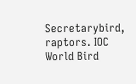Secretarybird, raptors. IOC World Bird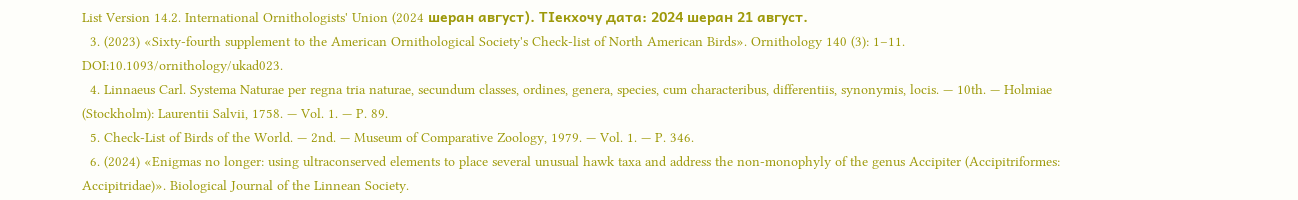List Version 14.2. International Ornithologists' Union (2024 шеран август). ТӀекхочу дата: 2024 шеран 21 август.
  3. (2023) «Sixty-fourth supplement to the American Ornithological Society's Check-list of North American Birds». Ornithology 140 (3): 1–11. DOI:10.1093/ornithology/ukad023.
  4. Linnaeus Carl. Systema Naturae per regna tria naturae, secundum classes, ordines, genera, species, cum characteribus, differentiis, synonymis, locis. — 10th. — Holmiae (Stockholm): Laurentii Salvii, 1758. — Vol. 1. — P. 89.
  5. Check-List of Birds of the World. — 2nd. — Museum of Comparative Zoology, 1979. — Vol. 1. — P. 346.
  6. (2024) «Enigmas no longer: using ultraconserved elements to place several unusual hawk taxa and address the non-monophyly of the genus Accipiter (Accipitriformes: Accipitridae)». Biological Journal of the Linnean Society.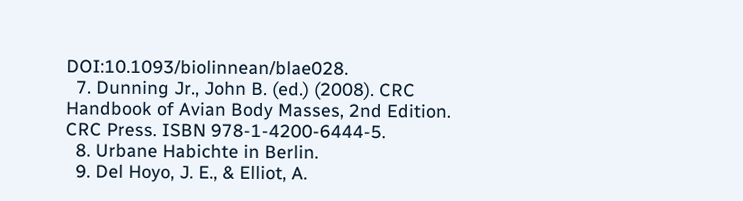DOI:10.1093/biolinnean/blae028.
  7. Dunning Jr., John B. (ed.) (2008). CRC Handbook of Avian Body Masses, 2nd Edition. CRC Press. ISBN 978-1-4200-6444-5.
  8. Urbane Habichte in Berlin.
  9. Del Hoyo, J. E., & Elliot, A.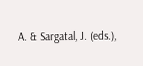A. & Sargatal, J. (eds.),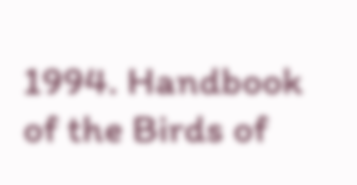1994. Handbook of the Birds of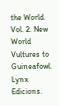the World. Vol. 2. New World Vultures to Guineafowl. Lynx Edicions.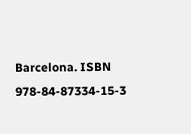Barcelona. ISBN 978-84-87334-15-3